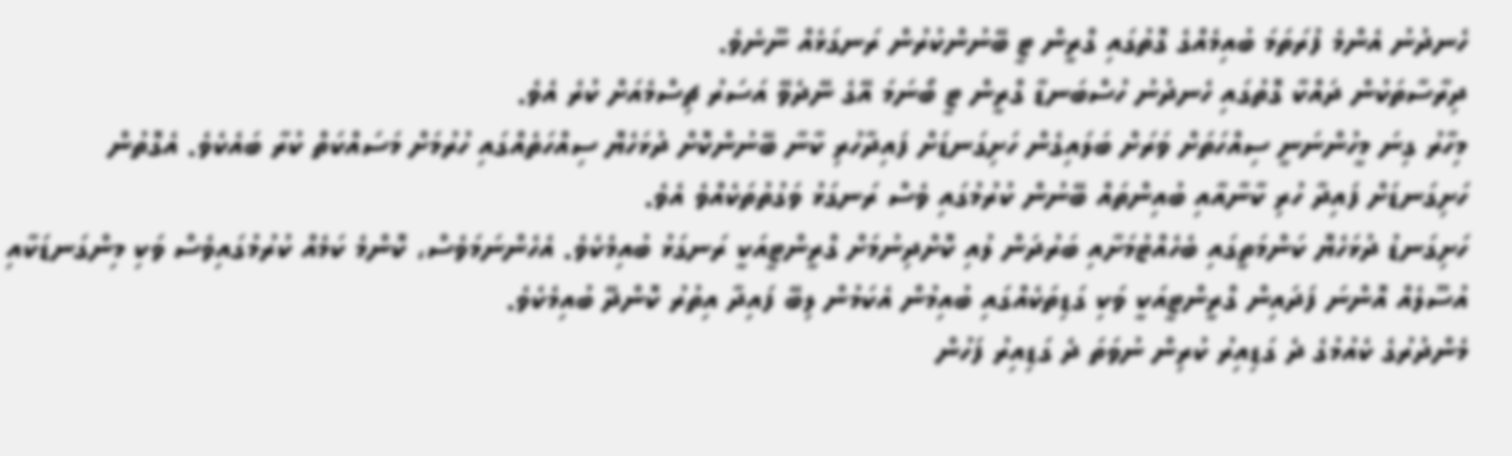ހެނދުނު އެންމެ ފުރަތަމަ ބުއިމެއްގެ ގޮތުގައި ގްރީން ޓީ ބޭނުންކުރުން ރަނގަޅެއް ނޫނެވެ.
ދިރާސާތަކުން ދައްކާ ގޮތުގައި ހެނދުނު ހުސްބަނޑާ ގްރީން ޓީ ބޯނަމަ އޭގެ ނޭދެވޭ އަސަރު ޗިސްމެއަށް ކުރެ އެވެ.
މިހާރު ގިނަ މީހުންނަނީ ސިއްހަތަށް ވަރަށް ބަލައިގެން ހަށިގަނޑަށް ފައިދާހުރި ކާނާ ބޭނުންކޮށް ދުޅަހެޔޮ ސިއްހަތެއްގައި ހުރުމަށް މަސައްކަތް ކުރާ ބައެކެވެ. އެގޮތުން ހަށިގަނޑަށް ފައިދާ ހުރި ކާނާއާއި ބުއިންތައް ބޭނުން ކުރުމުގައި ވެސް ރަނގަޅު ވަގުތުތަކެއްވެ އެވެ.
ހަށިގަނޑު ދުޅަހެޔޮ ކަންމަތީގައި ބެހެއްޓުމަށާއި ބަރުދަން ލުއި ކޮށްދިނުމަށް ގްރީންޓީއަކީ ރަނގަޅު ބުއިމެކެވެ. އެހެންނަމަވެސް، ކޮންމެ ކަމެއް ކުރުމުގައިވެސް ވަކި މިންގަނޑަކާއި އުސޫލެއް އޮންނަ ފަދައިން ގްރީންޓީއަކީ ވަކި ގަޑިތަކެއްގައި ބުއިމުން އެކަމުން ލިބޭ ފައިދާ އިތުރު ކޮންދޭ ބުއިމެކެވެ.
މެންދުރުގެ ކެއުމުގެ ދެ ގަޑިއިރު ކުރިން ނުވަތަ ދެ ގަޑިއިރު ފަހުން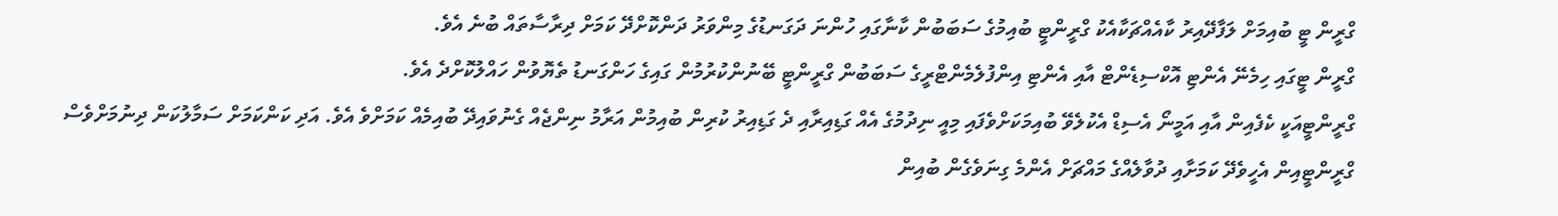ގްރީން ޓީ ބުއިމަށް ލަފާދޭއިރު ކާއެއްޗަކާއެކު ގްރީންޓީ ބުއިމުގެ ސަބަބުން ކާނާގައި ހުންނަ ދަގަނޑުގެ މިންވަރު ދަންކޮށްދޭ ކަމަށް ދިރާސާތައް ބުނެ އެވެ.
ގްރީން ޓީގައި ހިމެނޭ އެންޓި އޮކްސިޑެންޓް އާއި އެންޓި އިންފުލެމެންޓްރީގެ ސަބަބުން ގްރީންޓީ ބޭނުންކުރުމުން ގައިގެ ހަންގަނޑު ތެޔޮވުން ހައްލުކޮށްދެ އެވެ.
ގްރީންޓީއަކީ ކެފެއިން އާއި އަމީނޯ އެސިޑް އެކުލެވޭ ބުއިމަކަށްވެފައި މިއީ ނިދުމުގެ އެއް ގަޑިއިރާއި ދެ ގަޑިއިރު ކުރިން ބުއިމުން އަރާމު ނިންޖެއް ގެނުވައިދޭ ބުއިމެއް ކަމަށްވެ އެވެ. އަދި ކަންކަމަށް ސަމާލުކަން ދިނުމަށްވެސް ގްރީންޓީއިން އެހީވެދޭ ކަމަށާއި ދުވާލެއްގެ މައްޗަށް އެންމެ ގިނަވެގެން ބުއިން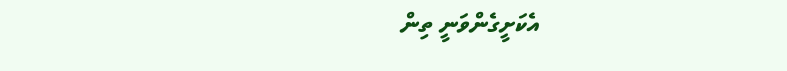އެކަށީގެންވަނީ ތިން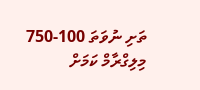ތަށި ނުވަތަ 100-750 މިލިގްރާމް ކަމަށް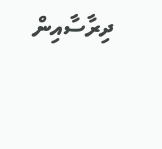ދިރާސާއިން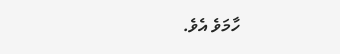ހާމަވެ އެވެ.